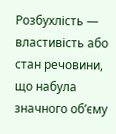Розбухлість — властивість або стан речовини, що набула значного об’єму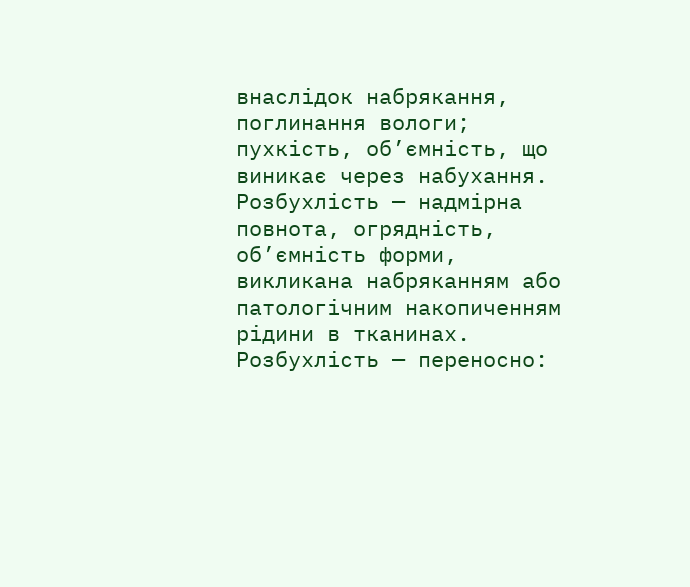внаслідок набрякання, поглинання вологи; пухкість, об’ємність, що виникає через набухання.
Розбухлість — надмірна повнота, огрядність, об’ємність форми, викликана набряканням або патологічним накопиченням рідини в тканинах.
Розбухлість — переносно: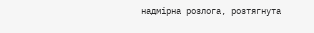надмірна розлога, розтягнута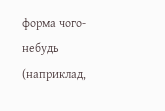форма чого-небудь (наприклад,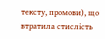тексту, промови), що втратила стислість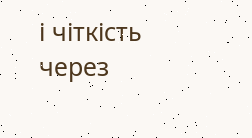і чіткість через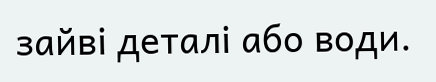зайві деталі або води.